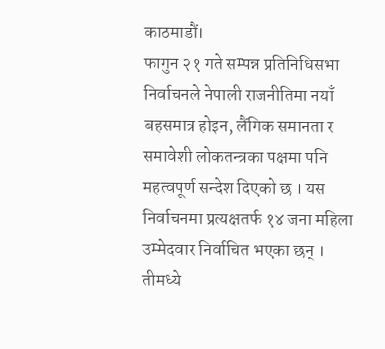काठमाडौं।
फागुन २१ गते सम्पन्न प्रतिनिधिसभा निर्वाचनले नेपाली राजनीतिमा नयाँ बहसमात्र होइन, लैंगिक समानता र समावेशी लोकतन्त्रका पक्षमा पनि महत्वपूर्ण सन्देश दिएको छ । यस निर्वाचनमा प्रत्यक्षतर्फ १४ जना महिला उम्मेदवार निर्वाचित भएका छन् । तीमध्ये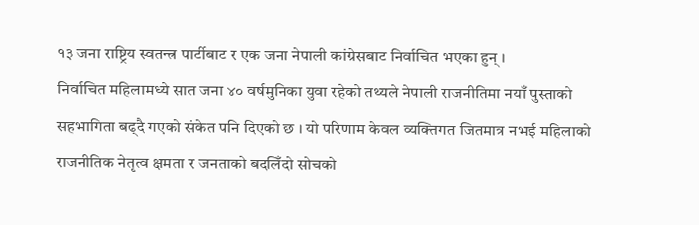१३ जना राष्ट्रिय स्वतन्त्र पार्टीबाट र एक जना नेपाली कांग्रेसबाट निर्वाचित भएका हुन् ।
निर्वाचित महिलामध्ये सात जना ४० वर्षमुनिका युवा रहेको तथ्यले नेपाली राजनीतिमा नयाँ पुस्ताको सहभागिता बढ्दै गएको संकेत पनि दिएको छ । यो परिणाम केवल व्यक्तिगत जितमात्र नभई महिलाको राजनीतिक नेतृत्व क्षमता र जनताको बदलिँदो सोचको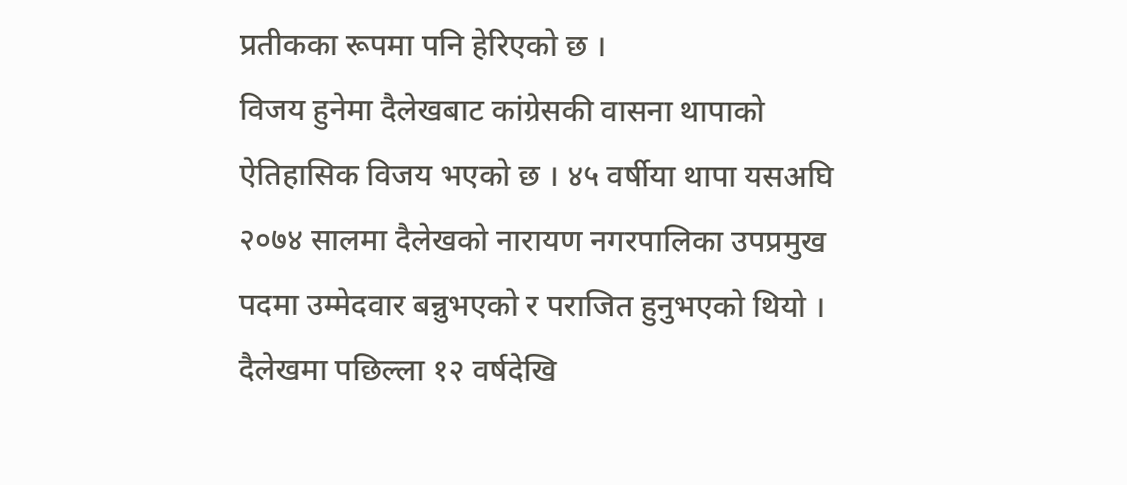प्रतीकका रूपमा पनि हेरिएको छ ।
विजय हुनेमा दैलेखबाट कांग्रेसकी वासना थापाको ऐतिहासिक विजय भएको छ । ४५ वर्षीया थापा यसअघि २०७४ सालमा दैलेखको नारायण नगरपालिका उपप्रमुख पदमा उम्मेदवार बन्नुभएको र पराजित हुनुभएको थियो ।
दैलेखमा पछिल्ला १२ वर्षदेखि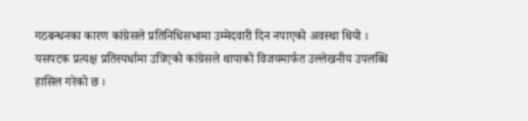गठबन्धनका कारण कांग्रेसले प्रतिनिधिसभामा उम्मेदवारी दिन नपाएको अवस्था थियो । यसपटक प्रत्यक्ष प्रतिस्पर्धामा उत्रिएको कांग्रेसले थापाको विजयमार्फत उल्लेखनीय उपलब्धि हासिल गरेको छ ।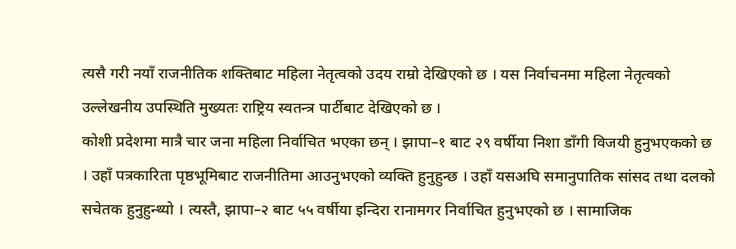त्यसै गरी नयाँ राजनीतिक शक्तिबाट महिला नेतृत्वको उदय राम्रो देखिएको छ । यस निर्वाचनमा महिला नेतृत्वको उल्लेखनीय उपस्थिति मुख्यतः राष्ट्रिय स्वतन्त्र पार्टीबाट देखिएको छ ।
कोशी प्रदेशमा मात्रै चार जना महिला निर्वाचित भएका छन् । झापा–१ बाट २९ वर्षीया निशा डाँगी विजयी हुनुभएकको छ । उहाँ पत्रकारिता पृष्ठभूमिबाट राजनीतिमा आउनुभएको व्यक्ति हुनुहुन्छ । उहाँ यसअघि समानुपातिक सांसद तथा दलको सचेतक हुनुहुन्थ्यो । त्यस्तै, झापा–२ बाट ५५ वर्षीया इन्दिरा रानामगर निर्वाचित हुनुभएको छ । सामाजिक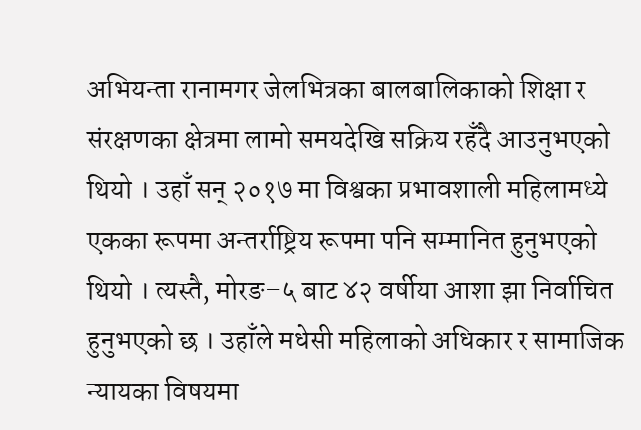अभियन्ता रानामगर जेलभित्रका बालबालिकाको शिक्षा र संरक्षणका क्षेत्रमा लामो समयदेखि सक्रिय रहँदै आउनुभएको थियो । उहाँ सन् २०१७ मा विश्वका प्रभावशाली महिलामध्ये एकका रूपमा अन्तर्राष्ट्रिय रूपमा पनि सम्मानित हुनुभएको थियो । त्यस्तै, मोरङ–५ बाट ४२ वर्षीया आशा झा निर्वाचित हुनुभएको छ । उहाँले मधेसी महिलाको अधिकार र सामाजिक न्यायका विषयमा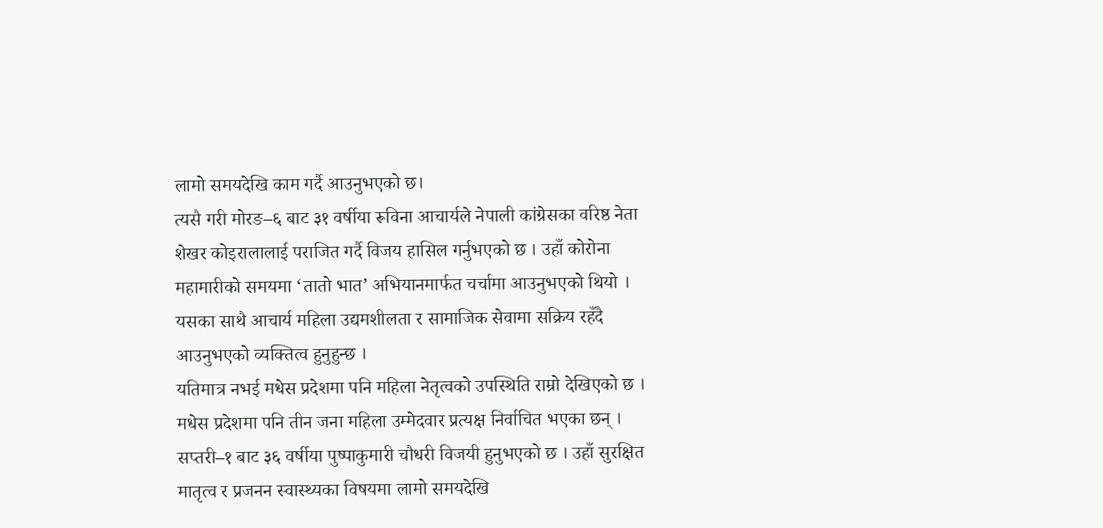लामो समयदेखि काम गर्दै आउनुभएको छ।
त्यसै गरी मोरङ–६ बाट ३१ वर्षीया रूविना आचार्यले नेपाली कांग्रेसका वरिष्ठ नेता शेखर कोइरालालाई पराजित गर्दै विजय हासिल गर्नुभएको छ । उहाँ कोरोना महामारीको समयमा ‘तातो भात’ अभियानमार्फत चर्चामा आउनुभएको थियो । यसका साथै आचार्य महिला उद्यमशीलता र सामाजिक सेवामा सक्रिय रहँदै आउनुभएको व्यक्तित्व हुनुहुन्छ ।
यतिमात्र नभई मधेस प्रदेशमा पनि महिला नेतृत्वको उपस्थिति राम्रो देखिएको छ । मधेस प्रदेशमा पनि तीन जना महिला उम्मेदवार प्रत्यक्ष निर्वाचित भएका छन् । सप्तरी–१ बाट ३६ वर्षीया पुष्पाकुमारी चौधरी विजयी हुनुभएको छ । उहाँ सुरक्षित मातृत्व र प्रजनन स्वास्थ्यका विषयमा लामो समयदेखि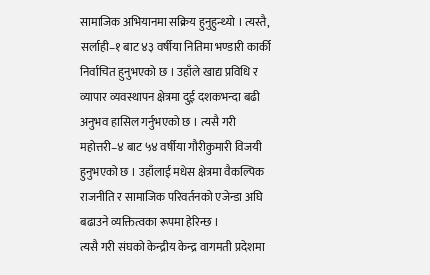सामाजिक अभियानमा सक्रिय हुनुहुन्थ्यो । त्यस्तै, सर्लाही–१ बाट ४३ वर्षीया नितिमा भण्डारी कार्की निर्वाचित हुनुभएको छ । उहाँले खाद्य प्रविधि र व्यापार व्यवस्थापन क्षेत्रमा दुई दशकभन्दा बढी अनुभव हासिल गर्नुभएको छ । त्यसै गरी महोत्तरी–४ बाट ५४ वर्षीया गौरीकुमारी विजयी हुनुभएको छ । उहाँलाई मधेस क्षेत्रमा वैकल्पिक राजनीति र सामाजिक परिवर्तनको एजेन्डा अघि बढाउने व्यक्तित्वका रूपमा हेरिन्छ ।
त्यसै गरी संघको केन्द्रीय केन्द्र वागमती प्रदेशमा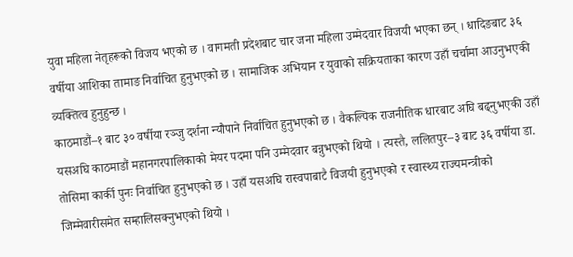युवा महिला नेतृहरूको विजय भएको छ । वागमती प्रदेशबाट चार जना महिला उम्मेदवार विजयी भएका छन् । धादिङबाट ३६ वर्षीया आशिका तामाङ निर्वाचित हुनुभएको छ । सामाजिक अभियान र युवाको सक्रियताका कारण उहाँ चर्चामा आउनुभएकी व्यक्तित्व हुनुहुन्छ ।
काठमाडौं–१ बाट ३० वर्षीया रञ्जु दर्शना न्यौपाने निर्वाचित हुनुभएको छ । वैकल्पिक राजनीतिक धारबाट अघि बढ्नुभएकी उहाँ यसअघि काठमाडौं महानगरपालिकाको मेयर पदमा पनि उम्मेदवार बन्नुभएको थियो । त्यस्तै, ललितपुर–३ बाट ३६ वर्षीया डा. तोसिमा कार्की पुनः निर्वाचित हुनुभएको छ । उहाँ यसअघि रास्वपाबाटै विजयी हुनुभएको र स्वास्थ्य राज्यमन्त्रीको जिम्मेवारीसमेत सम्हालिसक्नुभएको थियो ।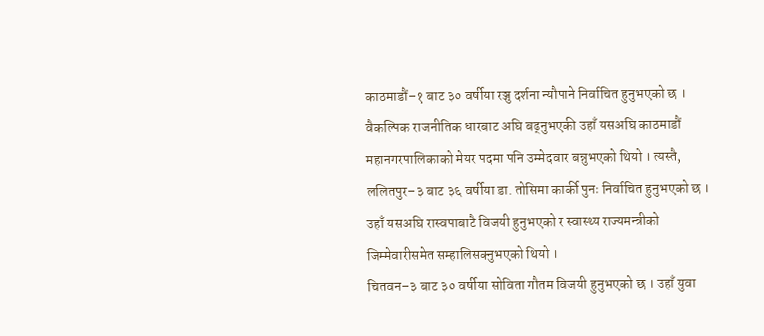काठमाडौं–१ बाट ३० वर्षीया रञ्जु दर्शना न्यौपाने निर्वाचित हुनुभएको छ । वैकल्पिक राजनीतिक धारबाट अघि बढ्नुभएकी उहाँ यसअघि काठमाडौं महानगरपालिकाको मेयर पदमा पनि उम्मेदवार बन्नुभएको थियो । त्यस्तै, ललितपुर–३ बाट ३६ वर्षीया डा. तोसिमा कार्की पुनः निर्वाचित हुनुभएको छ । उहाँ यसअघि रास्वपाबाटै विजयी हुनुभएको र स्वास्थ्य राज्यमन्त्रीको जिम्मेवारीसमेत सम्हालिसक्नुभएको थियो ।
चितवन–३ बाट ३० वर्षीया सोविता गौतम विजयी हुनुभएको छ । उहाँ युवा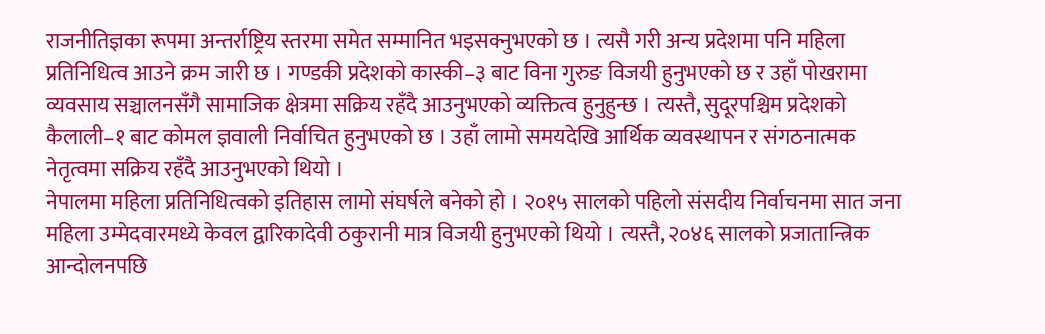राजनीतिज्ञका रूपमा अन्तर्राष्ट्रिय स्तरमा समेत सम्मानित भइसक्नुभएको छ । त्यसै गरी अन्य प्रदेशमा पनि महिला प्रतिनिधित्व आउने क्रम जारी छ । गण्डकी प्रदेशको कास्की–३ बाट विना गुरुङ विजयी हुनुभएको छ र उहाँ पोखरामा व्यवसाय सञ्चालनसँगै सामाजिक क्षेत्रमा सक्रिय रहँदै आउनुभएको व्यक्तित्व हुनुहुन्छ । त्यस्तै, सुदूरपश्चिम प्रदेशको कैलाली–१ बाट कोमल ज्ञवाली निर्वाचित हुनुभएको छ । उहाँ लामो समयदेखि आर्थिक व्यवस्थापन र संगठनात्मक नेतृत्वमा सक्रिय रहँदै आउनुभएको थियो ।
नेपालमा महिला प्रतिनिधित्वको इतिहास लामो संघर्षले बनेको हो । २०१५ सालको पहिलो संसदीय निर्वाचनमा सात जना महिला उम्मेदवारमध्ये केवल द्वारिकादेवी ठकुरानी मात्र विजयी हुनुभएको थियो । त्यस्तै, २०४६ सालको प्रजातान्त्रिक आन्दोलनपछि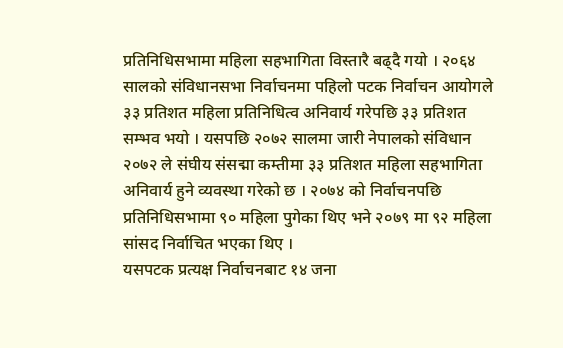प्रतिनिधिसभामा महिला सहभागिता विस्तारै बढ्दै गयो । २०६४ सालको संविधानसभा निर्वाचनमा पहिलो पटक निर्वाचन आयोगले ३३ प्रतिशत महिला प्रतिनिधित्व अनिवार्य गरेपछि ३३ प्रतिशत सम्भव भयो । यसपछि २०७२ सालमा जारी नेपालको संविधान २०७२ ले संघीय संसद्मा कम्तीमा ३३ प्रतिशत महिला सहभागिता अनिवार्य हुने व्यवस्था गरेको छ । २०७४ को निर्वाचनपछि प्रतिनिधिसभामा ९० महिला पुगेका थिए भने २०७९ मा ९२ महिला सांसद निर्वाचित भएका थिए ।
यसपटक प्रत्यक्ष निर्वाचनबाट १४ जना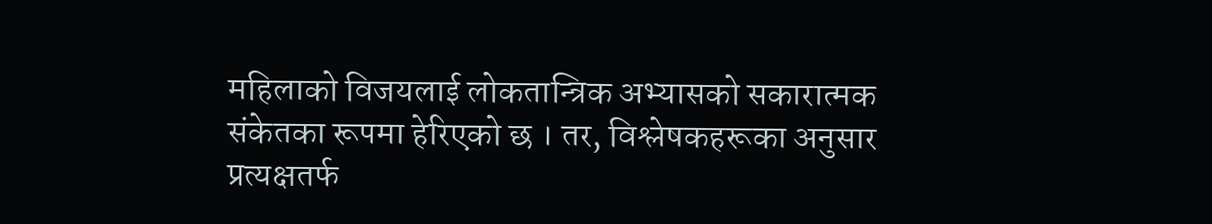महिलाको विजयलाई लोकतान्त्रिक अभ्यासको सकारात्मक संकेतका रूपमा हेरिएको छ । तर, विश्लेषकहरूका अनुसार प्रत्यक्षतर्फ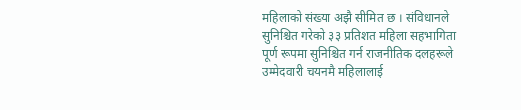महिलाको संख्या अझै सीमित छ । संविधानले सुनिश्चित गरेको ३३ प्रतिशत महिला सहभागिता पूर्ण रूपमा सुनिश्चित गर्न राजनीतिक दलहरूले उम्मेदवारी चयनमै महिलालाई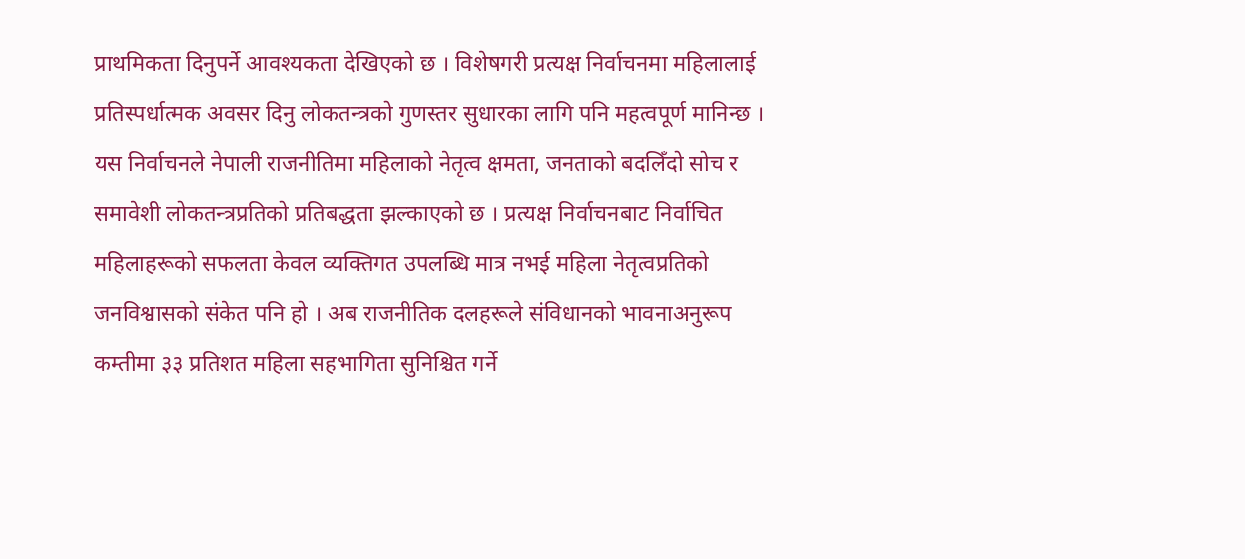प्राथमिकता दिनुपर्ने आवश्यकता देखिएको छ । विशेषगरी प्रत्यक्ष निर्वाचनमा महिलालाई प्रतिस्पर्धात्मक अवसर दिनु लोकतन्त्रको गुणस्तर सुधारका लागि पनि महत्वपूर्ण मानिन्छ ।
यस निर्वाचनले नेपाली राजनीतिमा महिलाको नेतृत्व क्षमता, जनताको बदलिँदो सोच र समावेशी लोकतन्त्रप्रतिको प्रतिबद्धता झल्काएको छ । प्रत्यक्ष निर्वाचनबाट निर्वाचित महिलाहरूको सफलता केवल व्यक्तिगत उपलब्धि मात्र नभई महिला नेतृत्वप्रतिको जनविश्वासको संकेत पनि हो । अब राजनीतिक दलहरूले संविधानको भावनाअनुरूप कम्तीमा ३३ प्रतिशत महिला सहभागिता सुनिश्चित गर्ने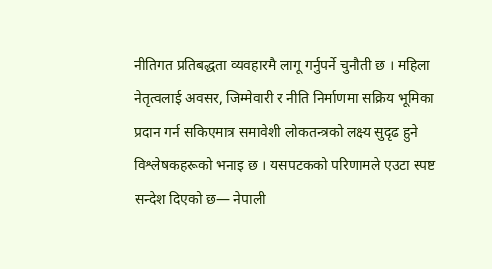नीतिगत प्रतिबद्धता व्यवहारमै लागू गर्नुपर्ने चुनौती छ । महिला नेतृत्वलाई अवसर, जिम्मेवारी र नीति निर्माणमा सक्रिय भूमिका प्रदान गर्न सकिएमात्र समावेशी लोकतन्त्रको लक्ष्य सुदृढ हुने विश्लेषकहरूको भनाइ छ । यसपटकको परिणामले एउटा स्पष्ट सन्देश दिएको छ— नेपाली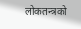लोकतन्त्रको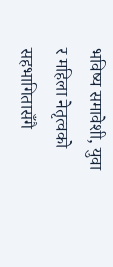भविष्य समावेशी, युवा र महिला नेतृत्वको सहभागितासँगै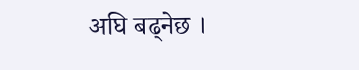अघि बढ्नेछ ।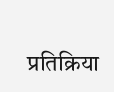प्रतिक्रिया